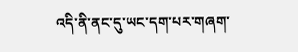འདི་ནི་ནང་དུ་ཡང་དག་པར་གཞག་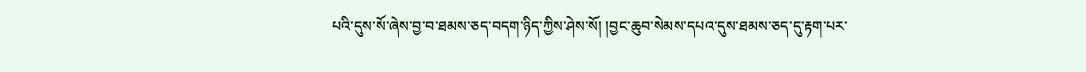པའི་དུས་སོ་ཞེས་བྱ་བ་ཐམས་ཅད་བདག་ཉིད་ཀྱིས་ཤེས་སོ། །བྱང་ཆུབ་སེམས་དཔའ་དུས་ཐམས་ཅད་དུ་རྟག་པར་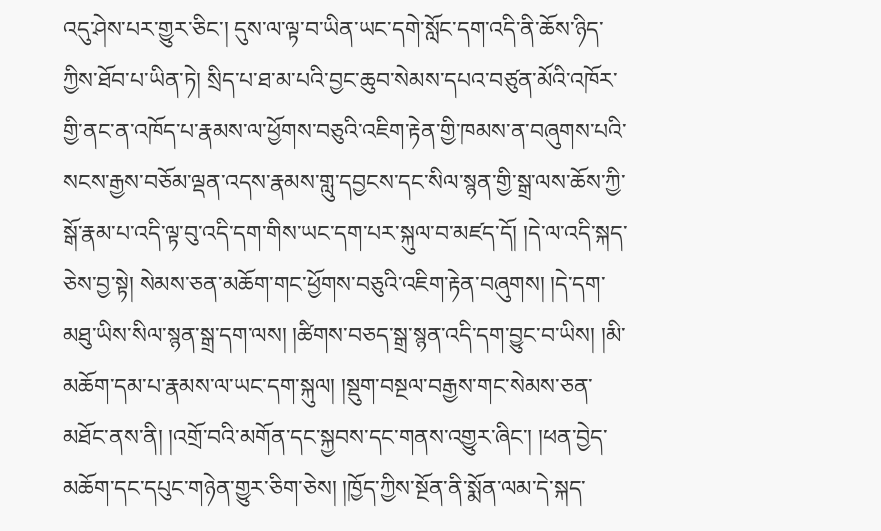འདུ་ཤེས་པར་གྱུར་ཅིང་། དུས་ལ་ལྟ་བ་ཡིན་ཡང་དགེ་སློང་དག་འདི་ནི་ཆོས་ཉིད་ཀྱིས་ཐོབ་པ་ཡིན་ཏེ། སྲིད་པ་ཐ་མ་པའི་བྱང་ཆུབ་སེམས་དཔའ་བཙུན་མོའི་འཁོར་གྱི་ནང་ན་འཁོད་པ་རྣམས་ལ་ཕྱོགས་བཅུའི་འཇིག་རྟེན་གྱི་ཁམས་ན་བཞུགས་པའི་སངས་རྒྱས་བཅོམ་ལྡན་འདས་རྣམས་གླུ་དབྱངས་དང་སིལ་སྙན་གྱི་སྒྲ་ལས་ཆོས་ཀྱི་སྒོ་རྣམ་པ་འདི་ལྟ་བུ་འདི་དག་གིས་ཡང་དག་པར་སྐུལ་བ་མཛད་དོ། །དེ་ལ་འདི་སྐད་ཅེས་བྱ་སྟེ། སེམས་ཅན་མཆོག་གང་ཕྱོགས་བཅུའི་འཇིག་རྟེན་བཞུགས། །དེ་དག་མཐུ་ཡིས་སིལ་སྙན་སྒྲ་དག་ལས། །ཚིགས་བཅད་སྒྲ་སྙན་འདི་དག་བྱུང་བ་ཡིས། །མི་མཆོག་དམ་པ་རྣམས་ལ་ཡང་དག་སྐུལ། །སྡུག་བསྔལ་བརྒྱས་གང་སེམས་ཅན་མཐོང་ནས་ནི། །འགྲོ་བའི་མགོན་དང་སྐྱབས་དང་གནས་འགྱུར་ཞིང་། །ཕན་བྱེད་མཆོག་དང་དཔུང་གཉེན་གྱུར་ཅིག་ཅེས། །ཁྱོད་ཀྱིས་སྔོན་ནི་སྨོན་ལམ་དེ་སྐད་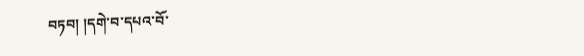བཏབ། །དགེ་བ་དཔའ་བོ་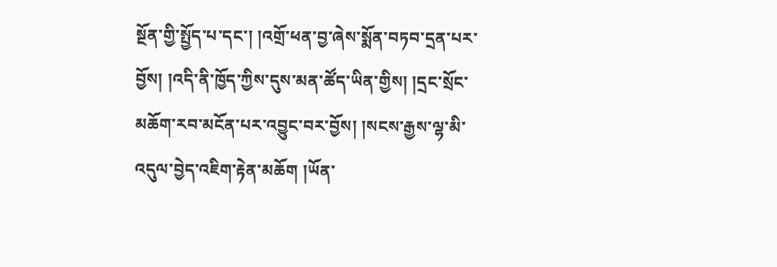སྔོན་གྱི་སྤྱོད་པ་དང་། །འགྲོ་ཕན་བྱ་ཞེས་སྨོན་བཏབ་དྲན་པར་བྱོས། །འདི་ནི་ཁྱོད་ཀྱིས་དུས་མན་ཚོད་ཡིན་གྱིས། །དྲང་སྲོང་མཆོག་རབ་མངོན་པར་འབྱུང་བར་བྱོས། །སངས་རྒྱས་ལྷ་མི་འདུལ་བྱེད་འཇིག་རྟེན་མཆོག །ཡོན་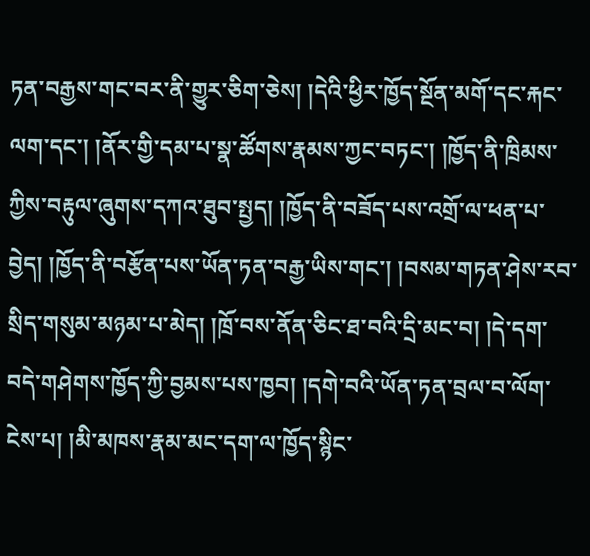ཏན་བརྒྱས་གང་བར་ནི་གྱུར་ཅིག་ཅེས། །དེའི་ཕྱིར་ཁྱོད་སྔོན་མགོ་དང་རྐང་ལག་དང་། །ནོར་གྱི་དམ་པ་སྣ་ཚོགས་རྣམས་ཀྱང་བཏང་། །ཁྱོད་ནི་ཁྲིམས་ཀྱིས་བརྟུལ་ཞུགས་དཀའ་ཐུབ་སྤྱད། །ཁྱོད་ནི་བཟོད་པས་འགྲོ་ལ་ཕན་པ་བྱེད། །ཁྱོད་ནི་བརྩོན་པས་ཡོན་ཏན་བརྒྱ་ཡིས་གང་། །བསམ་གཏན་ཤེས་རབ་སྲིད་གསུམ་མཉམ་པ་མེད། །ཁྲོ་བས་ནོན་ཅིང་ཐ་བའི་དྲི་མང་བ། །དེ་དག་བདེ་གཤེགས་ཁྱོད་ཀྱི་བྱམས་པས་ཁྱབ། །དགེ་བའི་ཡོན་ཏན་བྲལ་བ་ལོག་ངེས་པ། །མི་མཁས་རྣམ་མང་དག་ལ་ཁྱོད་སྙིང་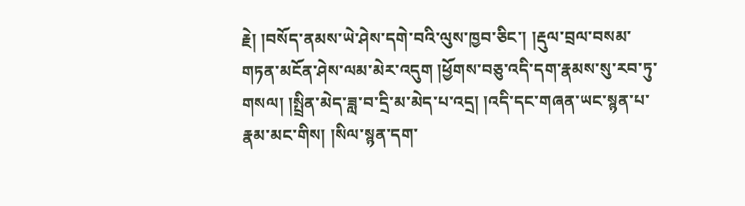རྗེ། །བསོད་ནམས་ཡེ་ཤེས་དགེ་བའི་ལུས་ཁྱབ་ཅིང་། །རྡུལ་བྲལ་བསམ་གཏན་མངོན་ཤེས་ལམ་མེར་འདུག །ཕྱོགས་བཅུ་འདི་དག་རྣམས་སུ་རབ་ཏུ་གསལ། །སྤྲིན་མེད་ཟླ་བ་དྲི་མ་མེད་པ་འདྲ། །འདི་དང་གཞན་ཡང་སྙན་པ་རྣམ་མང་གིས། །སིལ་སྙན་དག་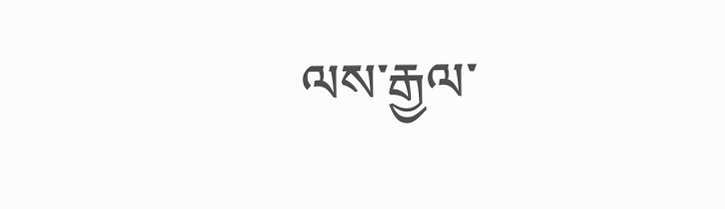ལས་རྒྱལ་